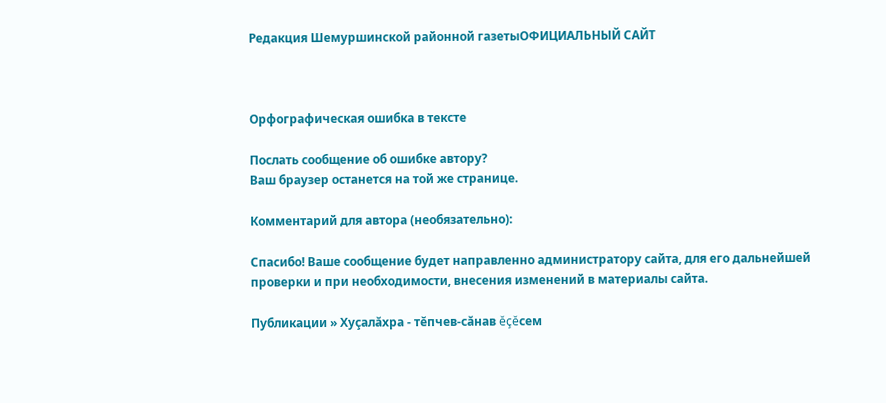Редакция Шемуршинской районной газетыОФИЦИАЛЬНЫЙ САЙТ



Орфографическая ошибка в тексте

Послать сообщение об ошибке автору?
Ваш браузер останется на той же странице.

Комментарий для автора (необязательно):

Спасибо! Ваше сообщение будет направленно администратору сайта, для его дальнейшей проверки и при необходимости, внесения изменений в материалы сайта.

Публикации » Хуçалăхра - тĕпчев-сăнав ĕçĕсем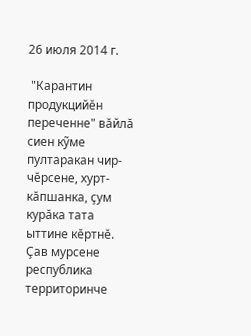26 июля 2014 г.

 "Карантин продукцийĕн переченне" вăйлă сиен кỹме пултаракан чир-чĕрсене, хурт-кăпшанка, çум курăка тата ыттине кĕртнĕ. Çав мурсене республика территоринче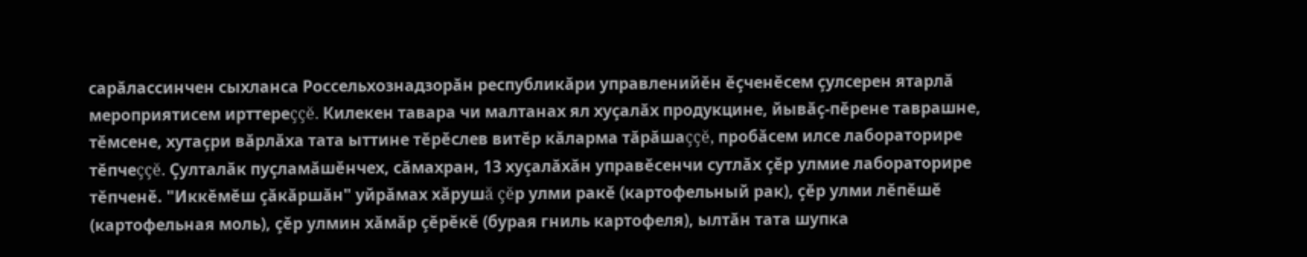сарăлассинчен сыхланса Россельхознадзорăн республикăри управленийĕн ĕçченĕсем çулсерен ятарлă мероприятисем ирттереççĕ. Килекен тавара чи малтанах ял хуçалăх продукцине, йывăç-пĕрене таврашне, тĕмсене, хутаçри вăрлăха тата ыттине тĕрĕслев витĕр кăларма тăрăшаççĕ, пробăсем илсе лабораторире тĕпчеççĕ. Çулталăк пуçламăшĕнчех, сăмахран, 13 хуçалăхăн управĕсенчи сутлăх çĕр улмие лабораторире тĕпченĕ. "Иккĕмĕш çăкăршăн" уйрăмах хăрушă çĕр улми ракĕ (картофельный рак), çĕр улми лĕпĕшĕ (картофельная моль), çĕр улмин хăмăр çĕрĕкĕ (бурая гниль картофеля), ылтăн тата шупка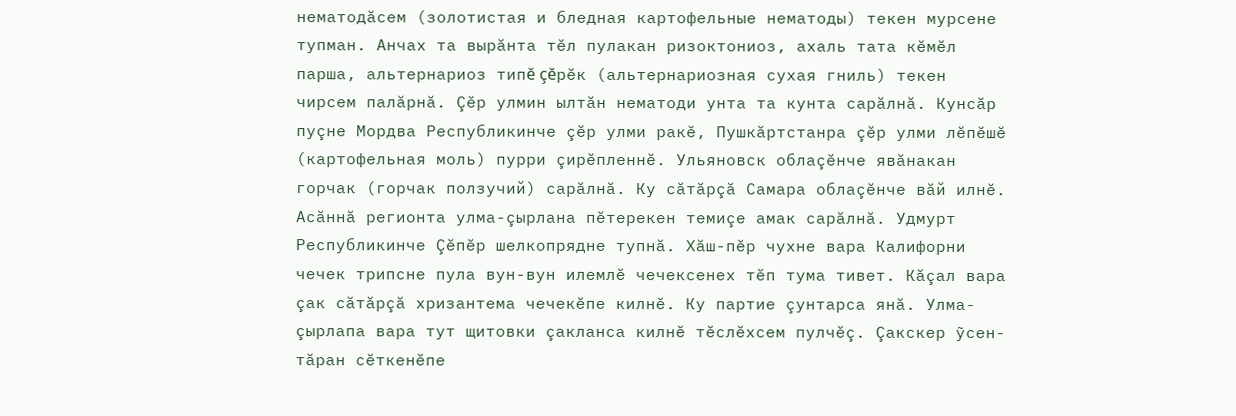нематодăсем (золотистая и бледная картофельные нематоды) текен мурсене тупман. Анчах та вырăнта тĕл пулакан ризоктониоз, ахаль тата кĕмĕл парша, альтернариоз типĕ çĕрĕк (альтернариозная сухая гниль) текен чирсем палăрнă. Çĕр улмин ылтăн нематоди унта та кунта сарăлнă. Кунсăр пуçне Мордва Республикинче çĕр улми ракĕ, Пушкăртстанра çĕр улми лĕпĕшĕ (картофельная моль) пурри çирĕпленнĕ. Ульяновск облаçĕнче явăнакан горчак (горчак ползучий) сарăлнă. Ку сăтăрçă Самара облаçĕнче вăй илнĕ. Асăннă регионта улма-çырлана пĕтерекен темиçе амак сарăлнă. Удмурт Республикинче Çĕпĕр шелкопрядне тупнă. Хăш-пĕр чухне вара Калифорни чечек трипсне пула вун-вун илемлĕ чечексенех тĕп тума тивет. Кăçал вара çак сăтăрçă хризантема чечекĕпе килнĕ. Ку партие çунтарса янă. Улма-çырлапа вара тут щитовки çакланса килнĕ тĕслĕхсем пулчĕç. Çакскер ỹсен-тăран сĕткенĕпе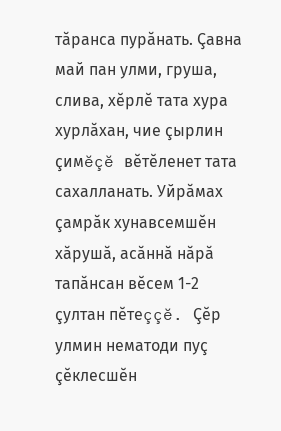тăранса пурăнать. Çавна май пан улми, груша, слива, хĕрлĕ тата хура хурлăхан, чие çырлин çимĕçĕ вĕтĕленет тата сахалланать. Уйрăмах çамрăк хунавсемшĕн хăрушă, асăннă нăрă тапăнсан вĕсем 1-2 çултан пĕтеççĕ. Çĕр улмин нематоди пуç çĕклесшĕн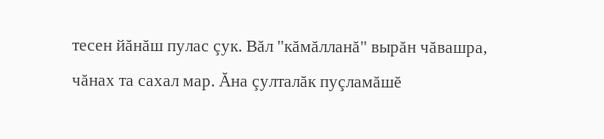тесен йăнăш пулас çук. Вăл "кăмăлланă" вырăн чăвашра, чăнах та сахал мар. Ăна çулталăк пуçламăшĕ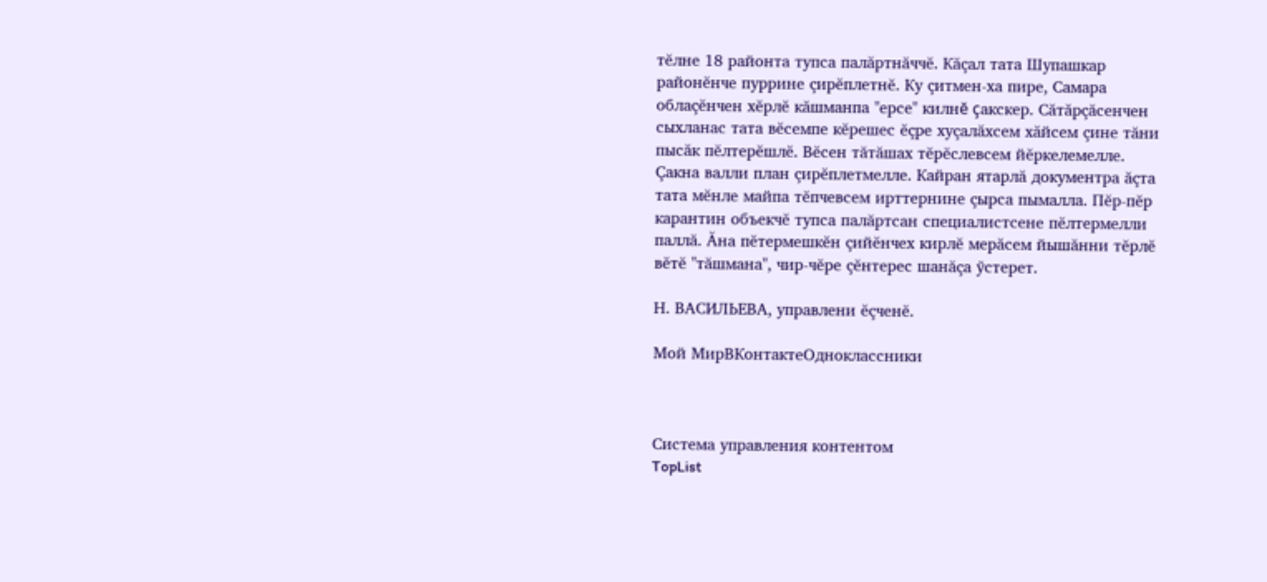тĕлне 18 районта тупса палăртнăччĕ. Кăçал тата Шупашкар районĕнче пуррине çирĕплетнĕ. Ку çитмен-ха пире, Самара облаçĕнчен хĕрлĕ кăшманпа "ерсе" килнĕ çакскер. Сăтăрçăсенчен сыхланас тата вĕсемпе кĕрешес ĕçре хуçалăхсем хăйсем çине тăни пысăк пĕлтерĕшлĕ. Вĕсен тăтăшах тĕрĕслевсем йĕркелемелле. Çакна валли план çирĕплетмелле. Кайран ятарлă документра ăçта тата мĕнле майпа тĕпчевсем ирттернине çырса пымалла. Пĕр-пĕр карантин объекчĕ тупса палăртсан специалистсене пĕлтермелли паллă. Ăна пĕтермешкĕн çийĕнчех кирлĕ мерăсем йышăнни тĕрлĕ вĕтĕ "тăшмана", чир-чĕре çĕнтерес шанăçа ỹстерет.

Н. ВАСИЛЬЕВА, управлени ĕçченĕ.

Мой МирВКонтактеОдноклассники



Система управления контентом
TopList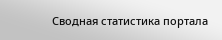Сводная статистика портала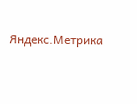Яндекс.Метрика